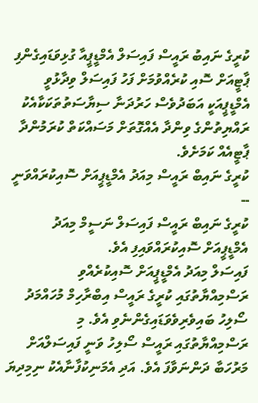ކުރީގެ ނައިބު ރައީސް ފައިސަލް އެމްޑީޕީއާ ގުޅިވަޑައިގެންފި
ޕާޓީއަށް ސޮއި ކުރެއްވުމަށް ފަހު ފައިސަލް ވިދާޅުވީ އެމްޑީޕީއަކީ އަބަދުވެސް ހަރުދަނާ ސިޔާސަތުތަކަކާއެކު ރައްޔިތުންގެ ވިންދާ އެއްގޮތަށް މަސައްކަތް ކުރަމުންދާ ޕާޓީއެއް ކަމަށެވެ.
ކުރީގެ ނައިބް ރައީސް މިއަދު އެމްޑީޕީއަށް ސޮއިކުރައްވަނީ --
ކުރީގެ ނައިބް ރައީސް ފައިސަލް ނަސީމް މިއަދު އެމްޑީޕީއަށް ސޮއިކުރައްވައިފި އެވެ.
ފައިސަލް މިއަދު އެމްޑީޕީއަށް ސޮއިކުރެއްވި ރަސްމިއްޔާތުގައި ކުރީގެ ރައީސް އިބްރާހިމް މުހައްމަދު ސޯލިހު ބައިވެރިވެވަޑައިގެންނެވި އެވެ. މި ރަސްމިއްޔާތުގައި ރައީސް ސޯލިހު ވަނީ ފައިސަލްއަށް މަރުހަބާ ދަންނަވާފަ އެވެ. އަދި އެމަނިކުފާނާއެކު ނިމިދިޔަ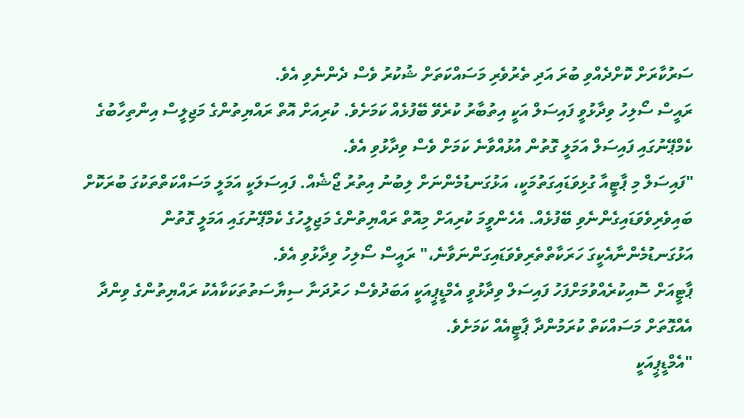ސަރުކާރަށް ކޮށްދެއްވި ބުރަ އަދި ތެރުވެރި މަސައްކަތަށް ޝުކުރު ވެސް ދެންނެވި އެވެ.
ރައީސް ސޯލިހު ވިދާޅުވީ ފައިސަލް އަކީ އިތުބާރު ކުރެވޭ ބޭފުޅެއް ކަމަށެވެ. ކުރިއަށް އޮތް ރައްޔިތުންގެ މަޖިލީސް އިންތިހާބުގެ ކެމްޕޭނުގައި ފައިސަލް އަމަލީ ގޮތުން އުޅުއްވާނެ ކަމަށް ވެސް ވިދާޅުވި އެވެ.
"ފައިސަލް މި ޕާޓީއާ ގުޅިވަޑައިގަތުމަކީ، އަޅުގަނޑުމެންނަށް ލިބުނު އިތުރު ޖޯޝެއް. ފައިސަލަކީ އަމަލީ މަސައްކަތްތަކުގަ ބުރަކޮށް ބައިވެރިވެވަޑައިގެންނެވި ބޭފުޅެއް. އެހެންވީމަ ކުރިއަށް މިއޮތް ރައްޔިތުންގެ މަޖިލީހުގެ ކެމްޕޭނުގައި އަމަލީ ގޮތުން އަޅުގަނޑުމެންނާއެކީގަ ހަރަކާތްތެރިވެވަޑައިގަންނަވާނެ،" ރައީސް ސޯލިހު ވިދާޅުވި އެވެ.
ޕާޓީއަށް ސޮއިކުރެއްވުމަށްފަހު ފައިސަލް ވިދާޅުވީ އެމްޑީޕީއަކީ އަބަދުވެސް ހަރުދަނާ ސިޔާސަތުތަކަކާއެކު ރައްޔިތުންގެ ވިންދާ އެއްގޮތަށް މަސައްކަތް ކުރަމުންދާ ޕާޓީއެއް ކަމަށެވެ.
"އެމްޑީޕީއަކީ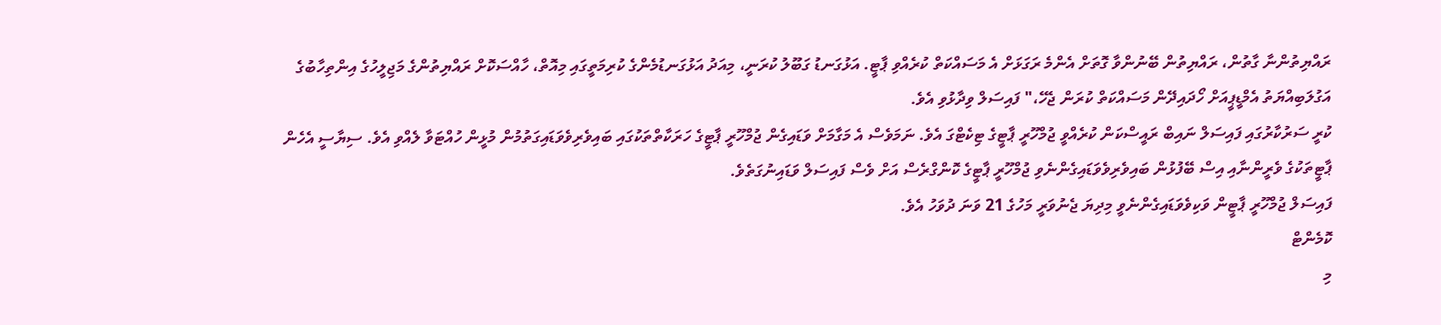ރައްޔިތުންނާ ގާތުން، ރައްޔިތުން ބޭނުންވާ ގޮތަށް އެންމެ ރަގަޅަށް އެ މަސައްކަތް ކުރެއްވި ޕާޓީ. އަޅުގަނޑު ގަބޫލު ކުރަނީ، މިއަދު އަޅުގަނޑުމެންގެ ކުރިމަތީގައި މިއޮތް، ހާއްސަކޮށް ރައްޔިތުންގެ މަޖިލީހުގެ އިންތިހާބުގެ އަގުލަބިއްޔަތު އެމްޑީޕީއަށް ހޯދައިދޭން މަސައްކަތް ކުރަން ޖެހޭ،" ފައިސަލް ވިދާޅުވި އެވެ.
ކުރީ ސަރުކާރުގައި ފައިސަލް ނައިބް ރައީސްކަން ކުރެއްވީ ޖުމްހޫރީ ޕާޓީގެ ޓިކެޓްގަ އެވެ. ނަމަވެސް އެ މަގާމަށް ވަޑައިގެން ޖުމްހޫރީ ޕާޓީގެ ހަރަކާތްތަކުގައި ބައިވެރިވެވަޑައިގަތުމުން މުޅީން ހުއްޓަވާ ލެއްވި އެވެ. ސިޔާސީ އެހެން ޕާޓީތަކުގެ ވެރީންނާއި އިސް ބޭފުޅުން ބައިވެރިވެވަޑައިގެންނެވި ޖުމްހޫރީ ޕާޓީގެ ކޮންގްރެސް އަށް ވެސް ފައިސަލް ވަޑައިނުގަތެވެ.
ފައިސަލް ޖުމްހޫރީ ޕާޓީން ވަކިވެވަޑައިގެންނެވީ މިދިޔަ ޖެނުވަރީ މަހުގެ 21 ވަނަ ދުވަހު އެވެ.
ކޮމެންޓް
މި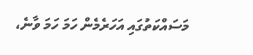މަސައްކަތުގައި އަހަރެމެން ހަމަ ހަމަ ވާނެ،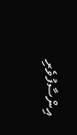އިންސާފުވެރި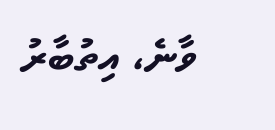ވާނެ، އިތުބާރު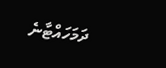ދަމަހައްޓާނެ